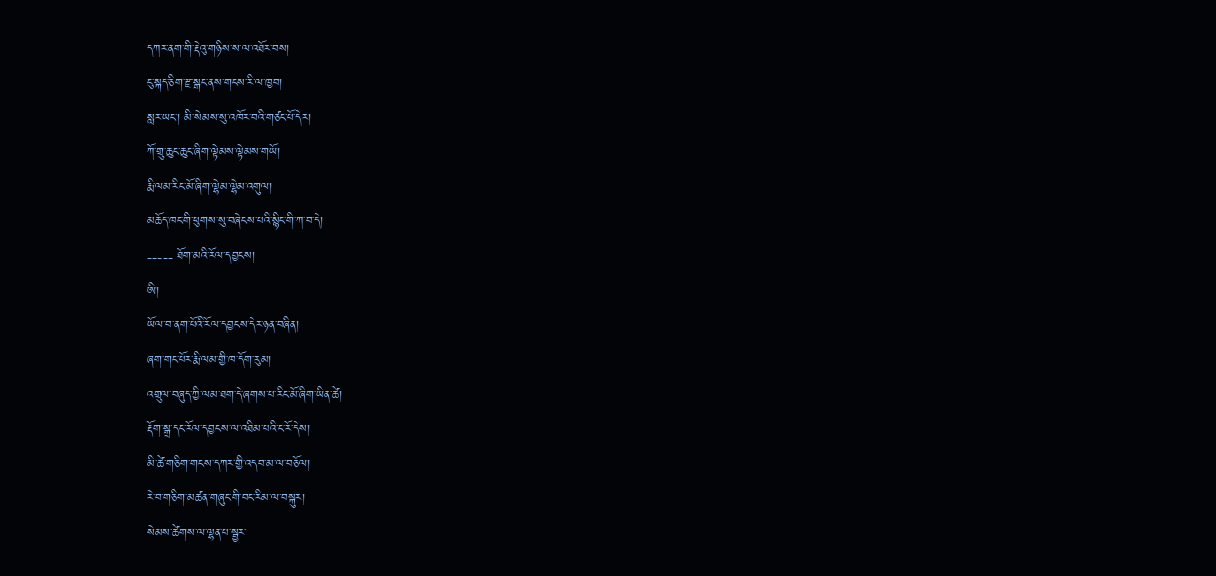དཀར་ནག་གི་རྡེའུ་གཉིས་ས་ལ་འཐོར་བས།
ངུ་སྐད་ཅིག་རྫ་སྒང་ནས་གངས་རི་ལ་ཁྱབ།
སླར་ཡང་། མི་སེམས་སུ་འཁོར་བའི་གཙང་པོ་དེར།
ཀོ་གྲུ་ཆུང་ཆུང་ཞིག་ལྟེམས་ལྟེམས་གཡོ།
རྨི་ལམ་རིང་མོ་ཞིག་ལྷེམ་ལྷེམ་འགུལ།
མཆོད་ཁང་གི་ཕུགས་སུ་བཞེངས་པའི་སྙིང་གི་ཀ་བ་དེ།
----- ཐོག་མའི་རོལ་དབྱངས།
ཨི།
ཡོལ་བ་ནག་པོའི་རོལ་དབྱངས་དེར་ཉན་བཞིན།
ཞག་གང་པོར་རྨི་ལམ་གྱི་ཁ་དོག་རུམ།
འགྲུལ་བཞུད་ཀྱི་ལམ་ཐག་དེ་ཞགས་པ་རིང་མོ་ཞིག་ཡིན་ཚེ།
རྡོག་སྒྲ་དང་རོལ་དབྱངས་ལ་འཐིམ་པའི་ང་རོ་དེས།
མི་ཚེ་གཅིག་གངས་དཀར་གྱི་འདབ་མ་ལ་བཅོལ།
རེ་བ་གཅིག་མཚན་གཞུང་གི་བང་རིམ་ལ་བསྐུར།
སེམས་ཚེགས་ལ་ལྷན་པ་སྦྱར་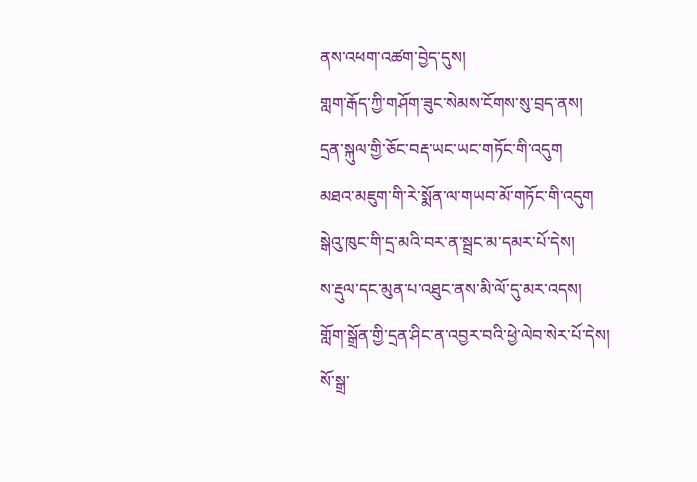ནས་འཕག་འཚག་བྱེད་དུས།
གླག་རྒོད་ཀྱི་གཤོག་ཟུང་སེམས་ངོགས་སུ་བྲད་ནས།
དྲན་སྐུལ་གྱི་ཅོང་བརྡ་ཡང་ཡང་གཏོང་གི་འདུག
མཐའ་མཇུག་གི་རེ་སྨོན་ལ་གཡབ་མོ་གཏོང་གི་འདུག
སྒེའུ་ཁུང་གི་དྲ་མའི་བར་ན་སྦྲང་མ་དམར་པོ་དེས།
ས་རྡུལ་དང་མུན་པ་འཐུང་ནས་མི་ལོ་དུ་མར་འདས།
གློག་སྒྲོན་གྱི་དྲན་ཤིང་ན་འབྱར་བའི་ཕྱེ་ལེབ་སེར་པོ་དེས།
སོ་སྒྲ་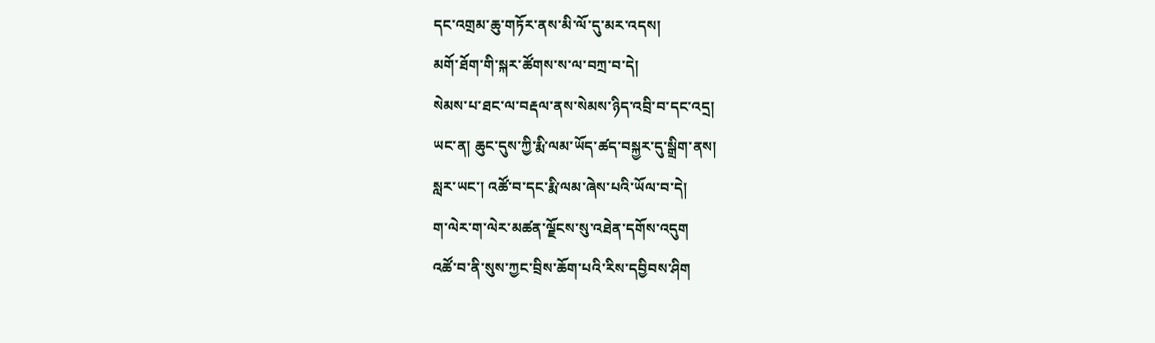དང་འགྲམ་ཆུ་གཏོར་ནས་མི་ལོ་དུ་མར་འདས།
མགོ་ཐོག་གི་སྐར་ཚོགས་ས་ལ་བཀྲ་བ་དེ།
སེམས་པ་ཐང་ལ་བརྡལ་ནས་སེམས་ཉིད་འབྲི་བ་དང་འདྲ།
ཡང་ན། ཆུང་དུས་ཀྱི་རྨི་ལམ་ཡོད་ཚད་བསྐྱར་དུ་སྒྲིག་ནས།
སླར་ཡང་། འཚོ་བ་དང་རྨི་ལམ་ཞེས་པའི་ཡོལ་བ་དེ།
ག་ལེར་ག་ལེར་མཚན་ལྗོངས་སུ་འཐེན་དགོས་འདུག
འཚོ་བ་ནི་སུས་ཀྱང་བྲིས་ཆོག་པའི་རིས་དབྱིབས་ཤིག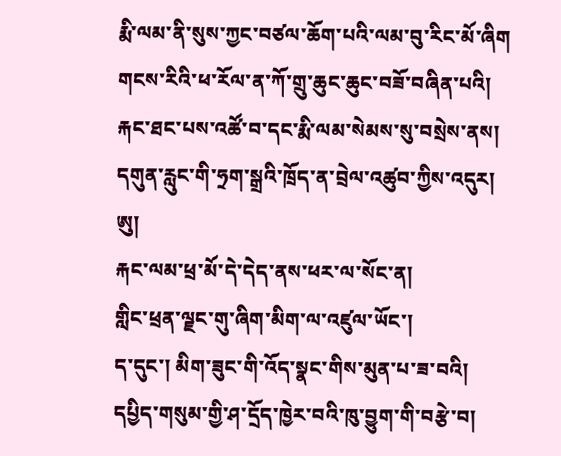རྨི་ལམ་ནི་སུས་ཀྱང་བཙལ་ཆོག་པའི་ལམ་བུ་རིང་མོ་ཞིག
གངས་རིའི་ཕ་རོལ་ན་ཀོ་གྲུ་ཆུང་ཆུང་བཟོ་བཞིན་པའི།
རྐང་ཐང་པས་འཚོ་བ་དང་རྨི་ལམ་སེམས་སུ་བསྲེས་ནས།
དགུན་རླུང་གི་ཧྲག་སྒྲའི་ཁྲོད་ན་བྲེལ་འཚུབ་ཀྱིས་འདུར།
ཨུ།
རྐང་ལམ་ཕྲ་མོ་དེ་དེད་ནས་ཕར་ལ་སོང་ན།
གླིང་ཕྲན་ལྗང་གུ་ཞིག་མིག་ལ་འཛུལ་ཡོང་།
ད་དུང་། མིག་ཟུང་གི་འོད་སྣང་གིས་མུན་པ་ཟ་བའི།
དཔྱིད་གསུམ་གྱི་ཤ་དྲོད་ཁྱེར་བའི་ཁུ་བྱུག་གི་བརྩེ་བ།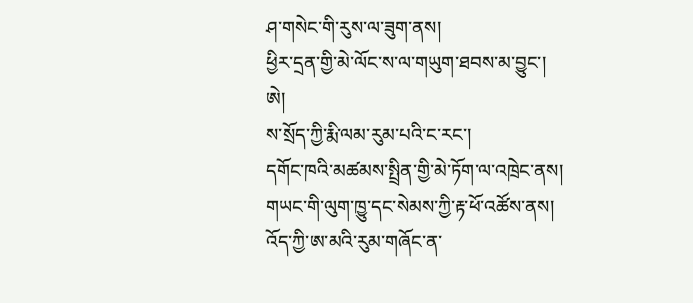ཤ་གསེང་གི་རུས་ལ་ཟུག་ནས།
ཕྱིར་དྲན་གྱི་མེ་ལོང་ས་ལ་གཡུག་ཐབས་མ་བྱུང་།
ཨེ།
ས་སྲོད་ཀྱི་རྨི་ལམ་རུམ་པའི་ང་རང་།
དགོང་ཁའི་མཚམས་སྤྲིན་གྱི་མེ་ཏོག་ལ་འཁྲེང་ནས།
གཡང་གི་ལུག་ཁྱུ་དང་སེམས་ཀྱི་རྟ་ཕོ་འཚོས་ནས།
འོད་ཀྱི་ཨ་མའི་རུམ་གཞོང་ན་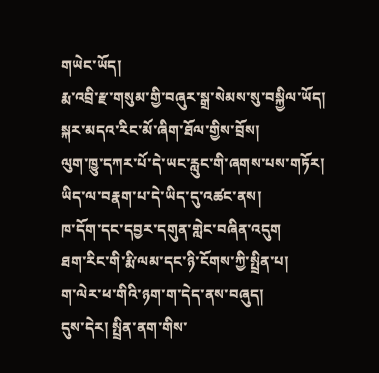གཡེང་ཡོད།
རྨ་འབྲི་རྫ་གསུམ་གྱི་བཞུར་སྒྲ་སེམས་སུ་བསྐྱིལ་ཡོད།
སྐར་མདའ་རིང་མོ་ཞིག་ཐོལ་གྱིས་བྲོས།
ལུག་ཁྱུ་དཀར་པོ་དེ་ཡང་རླུང་གི་ཞགས་པས་གཏོར།
ཡིད་ལ་བརྣག་པ་དེ་ཡིད་དུ་འཚང་ནས།
ཁ་དོག་དང་དབྱར་དགུན་གླེང་བཞིན་འདུག
ཐག་རིང་གི་རྨི་ལམ་དང་ཉི་ངོགས་ཀྱི་སྤྲིན་པ།
ག་ལེར་ཕ་གིའི་ཉག་ག་དེད་ནས་བཞུད།
དུས་དེར། སྤྲིན་ནག་གིས་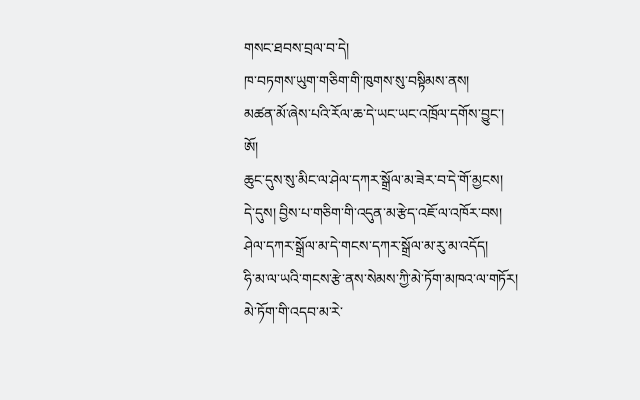གསང་ཐབས་བྲལ་བ་དེ།
ཁ་བཏགས་ཡུག་གཅིག་གི་ཁུགས་སུ་བསྟིམས་ནས།
མཚན་མོ་ཞེས་པའི་རོལ་ཆ་དེ་ཡང་ཡང་འཁྲོལ་དགོས་བྱུང་།
ཨོ།
ཆུང་དུས་སུ་མིང་ལ་ཤེལ་དཀར་སྒྲོལ་མ་ཟེར་བ་དེ་གོ་མྱངས།
དེ་དུས། བྱིས་པ་གཅིག་གི་འདུན་མ་རྩེད་འཇོ་ལ་འཁོར་བས།
ཤེལ་དཀར་སྒྲོལ་མ་དེ་གངས་དཀར་སྒྲོལ་མ་རུ་མ་འདོད།
ཧི་མ་ལ་ཡའི་གངས་རྩེ་ནས་སེམས་ཀྱི་མེ་ཏོག་མཁའ་ལ་གཏོར།
མེ་ཏོག་གི་འདབ་མ་རེ་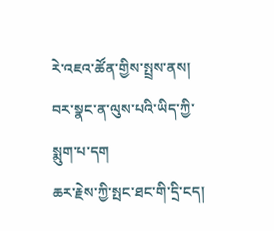རེ་འཇའ་ཚོན་གྱིས་སྤྲས་ནས།
བར་སྣང་ན་ལུས་པའི་ཡིད་ཀྱི་སྨུག་པ་དག
ཆར་རྗེས་ཀྱི་སྤང་ཐང་གི་དྲི་ངད།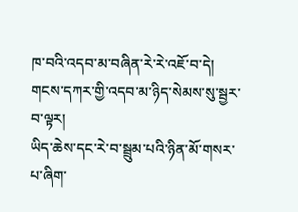ཁ་བའི་འདབ་མ་བཞིན་རེ་རེ་འཇོ་བ་དེ།
གངས་དཀར་གྱི་འདབ་མ་ཉིད་སེམས་སུ་སྦྱར་བ་ལྟར།
ཡིད་ཆེས་དང་རེ་བ་སྦྲུམ་པའི་ཉིན་མོ་གསར་པ་ཞིག་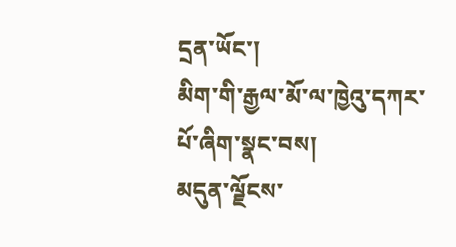དྲན་ཡོང་།
མིག་གི་རྒྱལ་མོ་ལ་ཁྱེའུ་དཀར་པོ་ཞིག་སྣང་བས།
མདུན་ལྗོངས་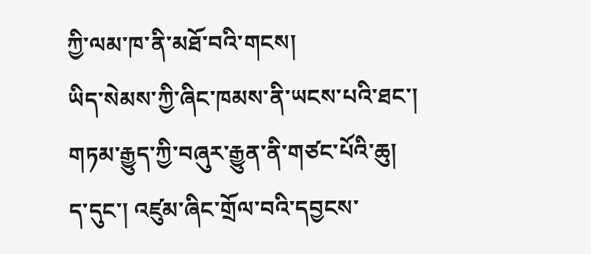ཀྱི་ལམ་ཁ་ནི་མཐོ་བའི་གངས།
ཡིད་སེམས་ཀྱི་ཞིང་ཁམས་ནི་ཡངས་པའི་ཐང་།
གཏམ་རྒྱུད་ཀྱི་བཞུར་རྒྱུན་ནི་གཙང་པོའི་ཆུ།
ད་དུང་། འཛུམ་ཞིང་གྲོལ་བའི་དབྱངས་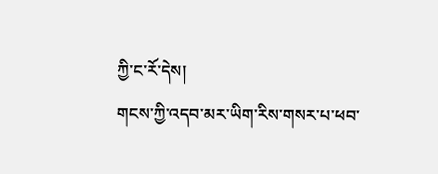ཀྱི་ང་རོ་དེས།
གངས་ཀྱི་འདབ་མར་ཡིག་རིས་གསར་པ་ཕབ་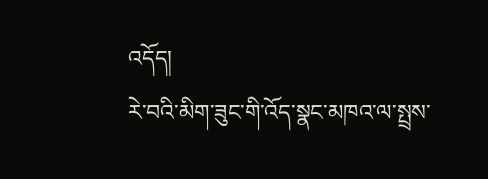འདོད།
རེ་བའི་མིག་ཟུང་གི་འོད་སྣང་མཁའ་ལ་སྤྲས་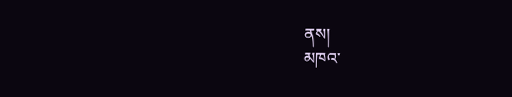ནས།
མཁའ་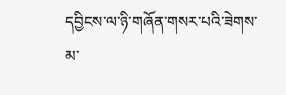དབྱིངས་ལ་ཉི་གཞོན་གསར་པའི་ཟེགས་མ་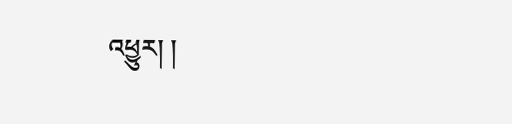འཕྱུར། །